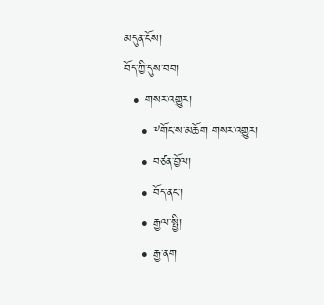མདུན་ངོས།
བོད་ཀྱི་དུས་བབ།
  • གསར་འགྱུར།
    • ༸གོང་ས་མཆོག གསར་འགྱུར།
    • བཙན་བྱོལ།
    • བོད་ནང་།
    • རྒྱལ་སྤྱི།
    • རྒྱ་ནག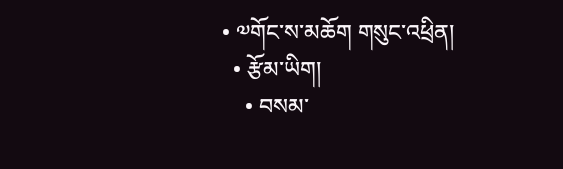• ༧གོང་ས་མཆོག གསུང་འཕྲིན།
  • རྩོམ་ཡིག།
    • བསམ་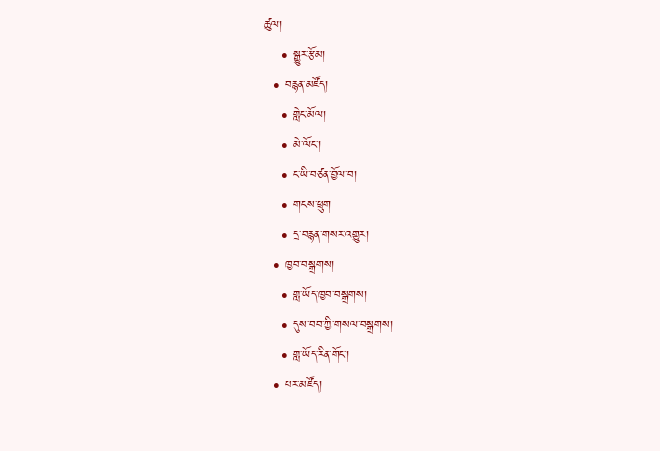ཚུལ།
    • སྒྱུར་རྩོམ།
  • བརྙན་མཛོད།
    • གླེང་མོལ།
    • མེ་ལོང་།
    • ང་ཡི་བཙན་བྱོལ་བ།
    • གངས་ཕྲུག
    • དྲ་བརྙན་གསར་འགྱུར།
  • ཁྱབ་བསྒྲགས།
    • གླ་ཡོད་ཁྱབ་བསྒྲགས།
    • དུས་བབ་ཀྱི་གསལ་བསྒྲགས།
    • གླ་ཡོད་རིན་གོང་།
  • པར་མཛོད།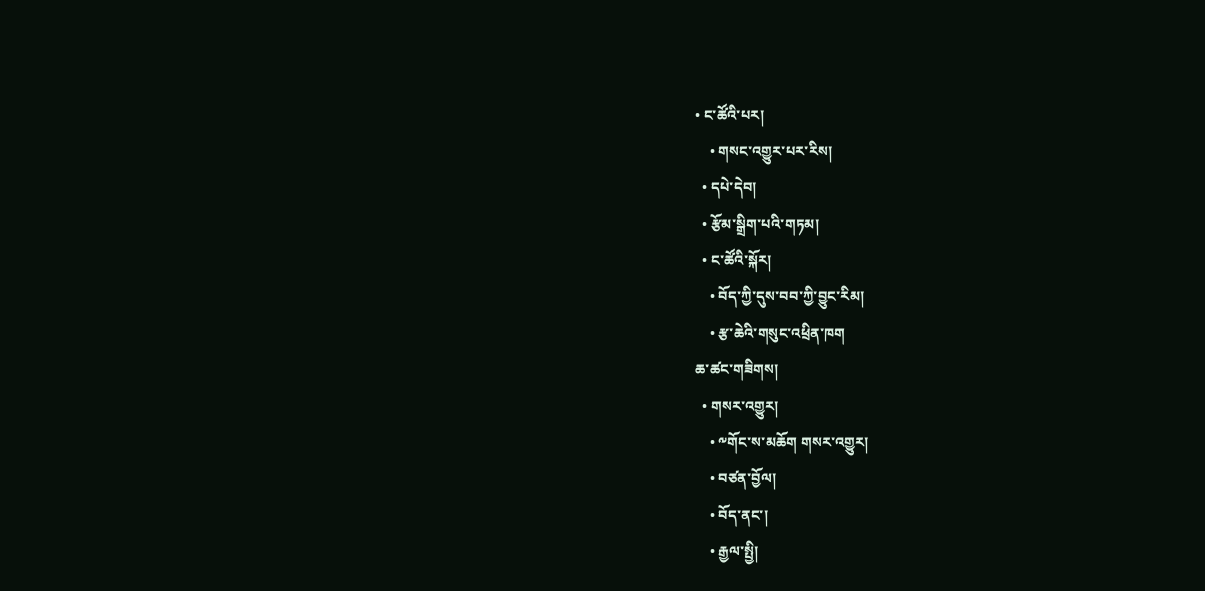• ང་ཚོའི་པར།
    • གསང་འགྱུར་པར་རིས།
  • དཔེ་དེབ།
  • རྩོམ་སྒྲིག་པའི་གཏམ།
  • ང་ཚོའི་སྐོར།
    • བོད་ཀྱི་དུས་བབ་ཀྱི་བྱུང་རིམ།
    • རྩ་ཆེའི་གསུང་འཕྲིན་ཁག
ཆ་ཚང་གཟིགས།
  • གསར་འགྱུར།
    • ༸གོང་ས་མཆོག གསར་འགྱུར།
    • བཙན་བྱོལ།
    • བོད་ནང་།
    • རྒྱལ་སྤྱི།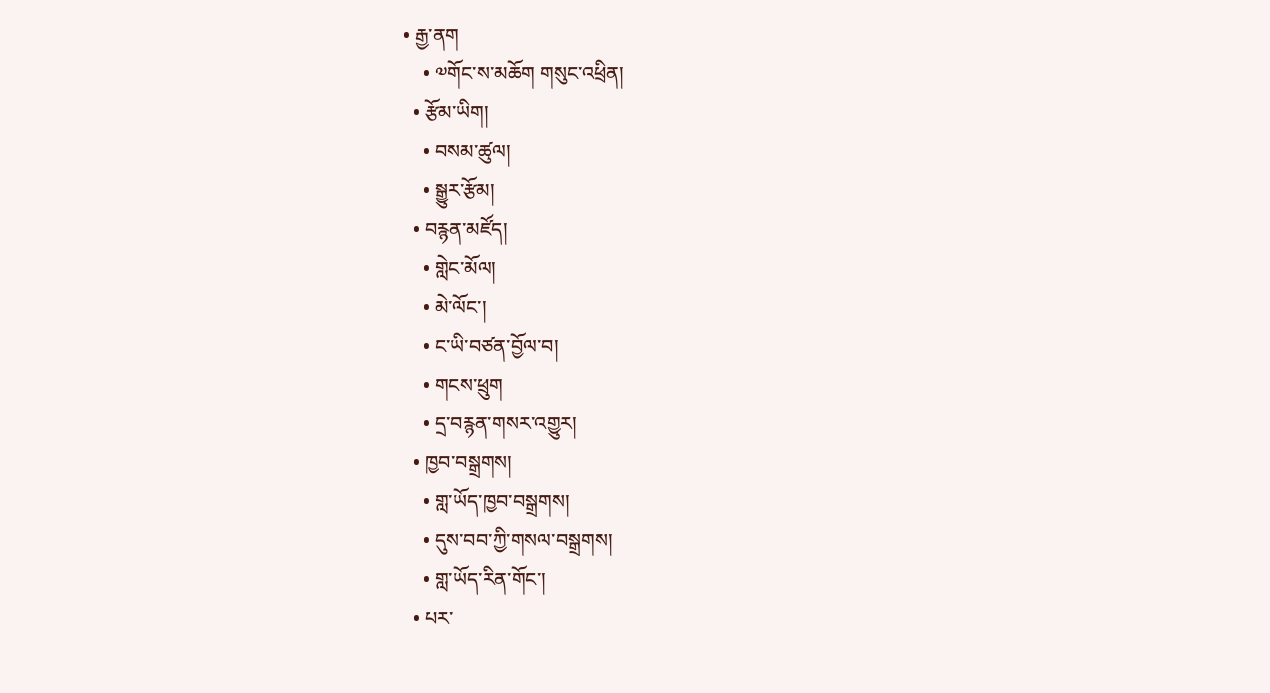• རྒྱ་ནག
    • ༧གོང་ས་མཆོག གསུང་འཕྲིན།
  • རྩོམ་ཡིག།
    • བསམ་ཚུལ།
    • སྒྱུར་རྩོམ།
  • བརྙན་མཛོད།
    • གླེང་མོལ།
    • མེ་ལོང་།
    • ང་ཡི་བཙན་བྱོལ་བ།
    • གངས་ཕྲུག
    • དྲ་བརྙན་གསར་འགྱུར།
  • ཁྱབ་བསྒྲགས།
    • གླ་ཡོད་ཁྱབ་བསྒྲགས།
    • དུས་བབ་ཀྱི་གསལ་བསྒྲགས།
    • གླ་ཡོད་རིན་གོང་།
  • པར་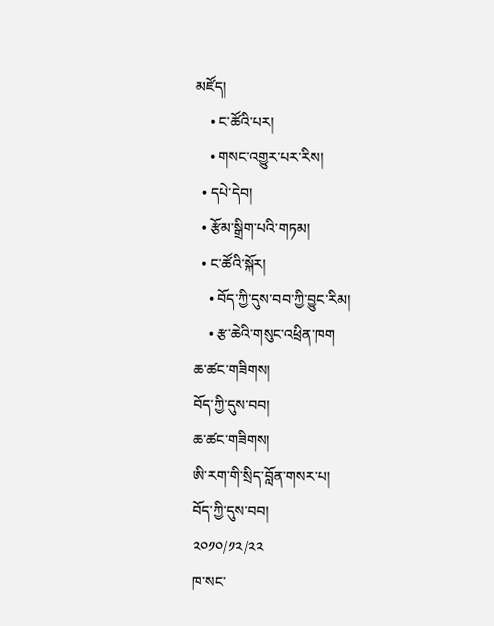མཛོད།
    • ང་ཚོའི་པར།
    • གསང་འགྱུར་པར་རིས།
  • དཔེ་དེབ།
  • རྩོམ་སྒྲིག་པའི་གཏམ།
  • ང་ཚོའི་སྐོར།
    • བོད་ཀྱི་དུས་བབ་ཀྱི་བྱུང་རིམ།
    • རྩ་ཆེའི་གསུང་འཕྲིན་ཁག
ཆ་ཚང་གཟིགས།
བོད་ཀྱི་དུས་བབ།
ཆ་ཚང་གཟིགས།
ཨི་རག་གི་སྲིད་བློན་གསར་པ།
བོད་ཀྱི་དུས་བབ།
༢༠༡༠/༡༢/༢༢
ཁ་སང་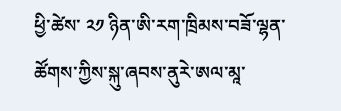ཕྱི་ཚེས་ ༢༡ ཉིན་ཨི་རག་ཁྲིམས་བཟོ་ལྷན་ཚོགས་ཀྱིས་སྐུ་ཞབས་ནུརེ་ཨལ་མཱ་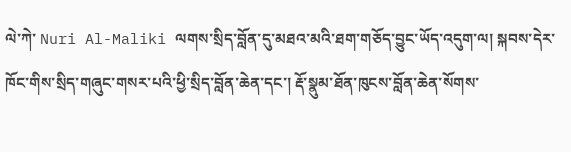ལེ་ཀེ་ Nuri Al-Maliki ལགས་སྲིད་བློན་དུ་མཐའ་མའི་ཐག་གཅོད་བྱུང་ཡོད་འདུག་ལ། སྐབས་དེར་ཁོང་གིས་སྲིད་གཞུང་གསར་པའི་ཕྱི་སྲིད་བློན་ཆེན་དང་། རྡོ་སྣུམ་ཐོན་ཁུངས་བློན་ཆེན་སོགས་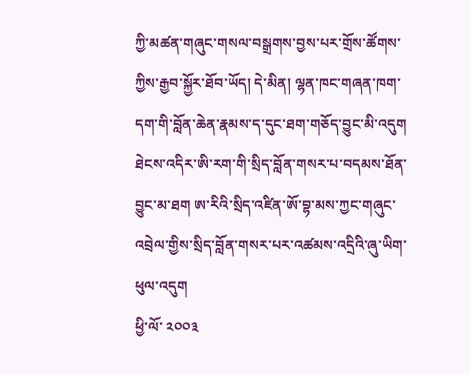ཀྱི་མཚན་གཞུང་གསལ་བསྒྲགས་བྱས་པར་གྲོས་ཚོགས་ཀྱིས་རྒྱབ་སྐྱོར་ཐོབ་ཡོད། དེ་མིན། ལྷན་ཁང་གཞན་ཁག་དག་གི་བློན་ཆེན་རྣམས་ད་དུང་ཐག་གཅོད་བྱུང་མི་འདུག ཐེངས་འདིར་ཨི་རག་གི་སྲིད་བློན་གསར་པ་བདམས་ཐོན་བྱུང་མ་ཐག ཨ་རིའི་སྲིད་འཛིན་ཨོ་བྷ་མས་ཀྱང་གཞུང་འབྲེལ་གྱིས་སྲིད་བློན་གསར་པར་འཚམས་འདྲིའི་ཞུ་ཡིག་ཕུལ་འདུག
ཕྱི་ལོ་ ༢༠༠༣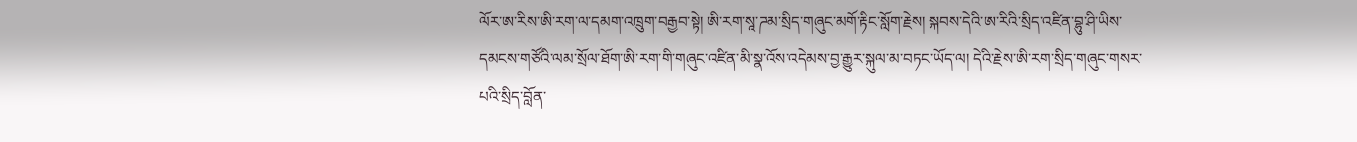ལོར་ཨ་རིས་ཨི་རག་ལ་དམག་འཁྲུག་བརྒྱབ་སྟེ། ཨི་རག་སཱ་ཌམ་སྲིད་གཞུང་མགོ་རྟིང་སློག་རྗེས། སྐབས་དེའི་ཨ་རིའི་སྲིད་འཛིན་བྷུ་ཤི་ཡིས་དམངས་གཙོའི་ལམ་སྲོལ་ཐོག་ཨི་རག་གི་གཞུང་འཛིན་མི་སྣ་འོས་འདེམས་བྱ་རྒྱུར་སྐུལ་མ་བཏང་ཡོད་ལ། དེའི་རྗེས་ཨི་རག་སྲིད་གཞུང་གསར་པའི་སྲིད་བློན་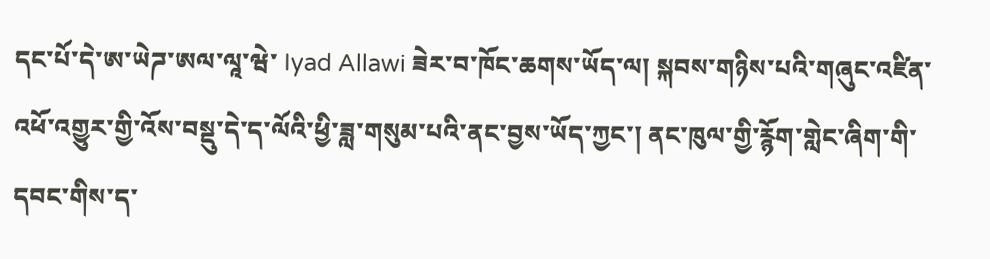དང་པོ་དེ་ཨ་ཡེཌ་ཨལ་ལཱ་ཝེ་ Iyad Allawi ཟེར་བ་ཁོང་ཆགས་ཡོད་ལ། སྐབས་གཉིས་པའི་གཞུང་འཛིན་འཕོ་འགྱུར་གྱི་འོས་བསྡུ་དེ་ད་ལོའི་ཕྱི་ཟླ་གསུམ་པའི་ནང་བྱས་ཡོད་ཀྱང་། ནང་ཁུལ་གྱི་རྙོག་གླེང་ཞིག་གི་དབང་གིས་ད་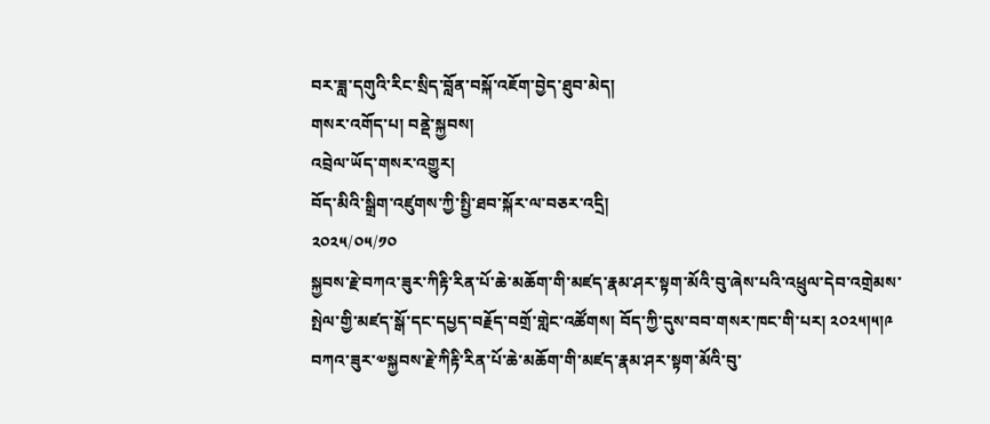བར་ཟླ་དགུའི་རིང་སྲིད་བློན་བསྐོ་འཇོག་བྱེད་ཐུབ་མེད།
གསར་འགོད་པ། བནྡེ་སྐྱབས།
འབྲེལ་ཡོད་གསར་འགྱུར།
བོད་མིའི་སྒྲིག་འཛུགས་ཀྱི་སྤྱི་ཐབ་སྐོར་ལ་བཅར་འདྲི།
༢༠༢༥/༠༥/༡༠
སྐྱབས་རྗེ་བཀའ་ཟུར་ཀིརྟི་རིན་པོ་ཆེ་མཆོག་གི་མཛད་རྣམ་ཤར་སྟག་མོའི་བུ་ཞེས་པའི་འཕྲུལ་དེབ་འགྲེམས་སྤེལ་གྱི་མཛད་སྒོ་དང་དཔྱད་བརྗོད་བགྲོ་གླེང་འཚོགས། བོད་ཀྱི་དུས་བབ་གསར་ཁང་གི་པར། ༢༠༢༥།༥།༩
བཀའ་ཟུར་༧སྐྱབས་རྗེ་ཀིརྟི་རིན་པོ་ཆེ་མཆོག་གི་མཛད་རྣམ་ཤར་སྟག་མོའི་བུ་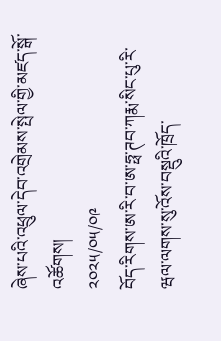ཞེས་པའི་འཕྲུལ་དེབ་འགྲེམས་སྤེལ་གྱི་མཛད་སྒོ་འཚོགས།
༢༠༢༥/༠༥/༠༩
བོད་རིགས་ཨ་རི་བ་ཨ་ཧྥ་ཊབ་ཀརྨ་སིང་པུ་རི་ཝལ་ལགས་སུ་འོས་བསྡུའི་ཁྲོད་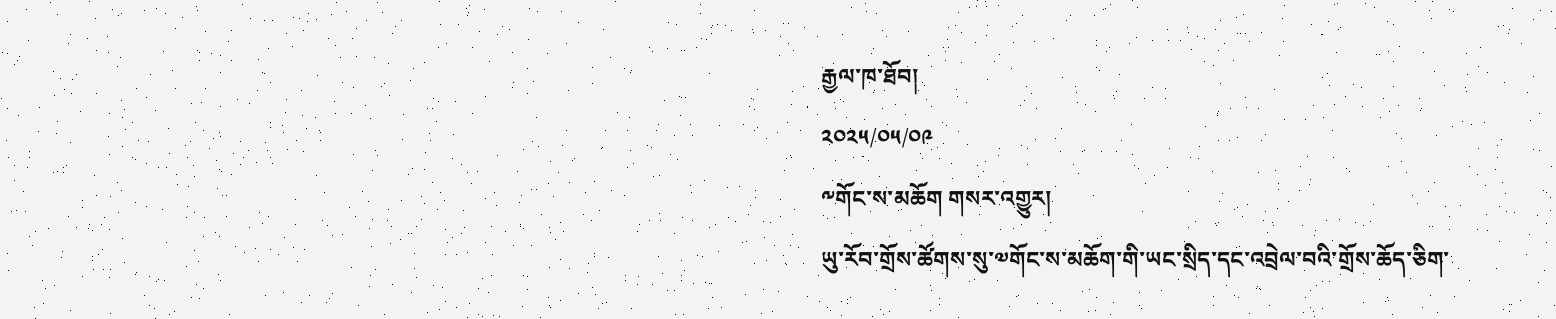རྒྱལ་ཁ་ཐོབ།
༢༠༢༥/༠༥/༠༩
༸གོང་ས་མཆོག གསར་འགྱུར།
ཡུ་རོབ་གྲོས་ཚོགས་སུ་༧གོང་ས་མཆོག་གི་ཡང་སྲིད་དང་འབྲེལ་བའི་གྲོས་ཆོད་ཅིག་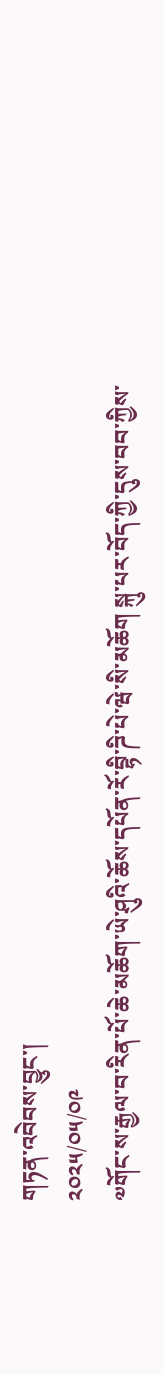གཏན་འབེབས་བྱུང་།
༢༠༢༥/༠༥/༠༩
༧གོང་ས་རྒྱལ་བ་རིན་པོ་ཆེ་མཆོག་ཡེ་ཤུའི་ཆོས་དཔོན་རོ་བྷི་ཌི་པེ་ཝེ་སི་མཆོག སྐུ་པར་བོད་ཀྱི་དུས་བབ་ཀྱིས་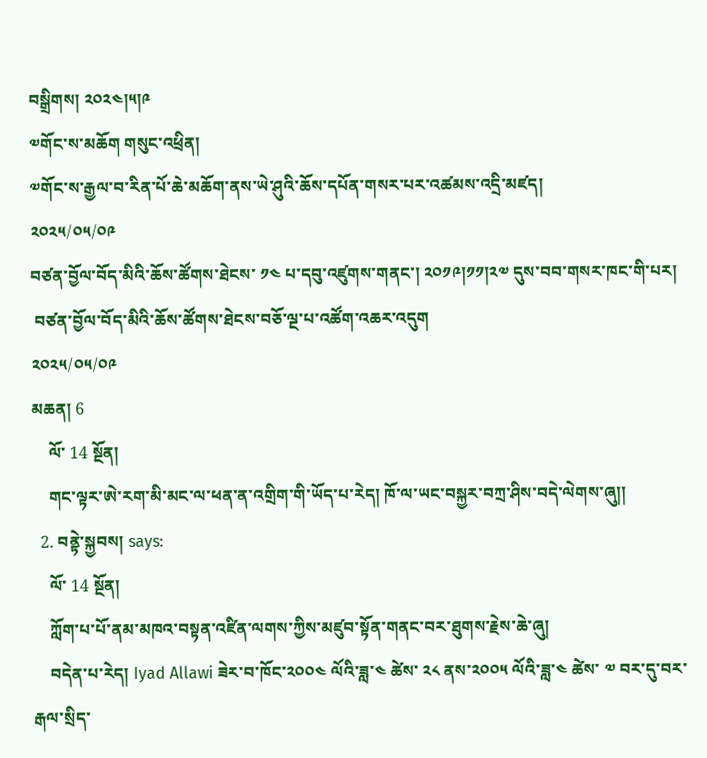བསྒྲིགས། ༢༠༢༤།༥།༩
༧གོང་ས་མཆོག གསུང་འཕྲིན།
༧གོང་ས་རྒྱལ་བ་རིན་པོ་ཆེ་མཆོག་ནས་ཡེ་ཤུའི་ཆོས་དཔོན་གསར་པར་འཚམས་འདྲི་མཛད།
༢༠༢༥/༠༥/༠༩
བཙན་བྱོལ་བོད་མིའི་ཆོས་ཚོགས་ཐེངས་ ༡༤ པ་དབུ་འཛུགས་གནང་། ༢༠༡༩།༡༡།༢༧ དུས་བབ་གསར་ཁང་གི་པར།
 བཙན་བྱོལ་བོད་མིའི་ཆོས་ཚོགས་ཐེངས་བཅོ་ལྔ་པ་འཚོག་འཆར་འདུག
༢༠༢༥/༠༥/༠༩
མཆན། 6
    ལོ་ 14 སྔོན།
    གང་ལྟར་ཨེ་རག་མི་མང་ལ་ཕན་ན་འགྲིག་གི་ཡོད་པ་རེད། ཁོ་ལ་ཡང་བསྐྱར་བཀྲ་ཤིས་བདེ་ལེགས་ཞུ།།
  2. བནྟེ་སྐྱབས། says:
    ལོ་ 14 སྔོན།
    ཀློག་པ་པོ་ནམ་མཁའ་བསྟན་འཛིན་ལགས་ཀྱིས་མཛུབ་སྟོན་གནང་བར་ཐུགས་རྗེས་ཆེ་ཞུ།
    བདེན་པ་རེད། Iyad Allawi ཟེར་བ་ཁོང་༢༠༠༤ ལོའི་ཟླ་༤ ཚེས་ ༢༨ ནས་༢༠༠༥ ལོའི་ཟླ་༤ ཚེས་ ༧ བར་དུ་བར་རྒལ་སྲིད་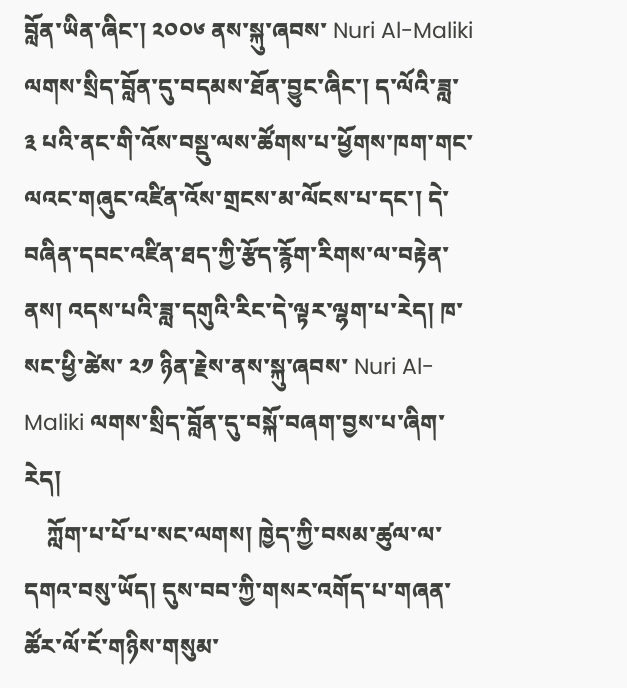བློན་ཡིན་ཞིང་། ༢༠༠༦ ནས་སྐུ་ཞབས་ Nuri Al-Maliki ལགས་སྲིད་བློན་དུ་བདམས་ཐོན་བྱུང་ཞིང་། ད་ལོའི་ཟླ་ ༣ པའི་ནང་གི་འོས་བསྡུ་ལས་ཚོགས་པ་ཕྱོགས་ཁག་གང་ལའང་གཞུང་འཛིན་འོས་གྲངས་མ་ལོངས་པ་དང་། དེ་བཞིན་དབང་འཛིན་ཐད་ཀྱི་རྩོད་རྙོག་རིགས་ལ་བརྟེན་ནས། འདས་པའི་ཟླ་དགུའི་རིང་དེ་ལྟར་ལྷག་པ་རེད། ཁ་སང་ཕྱི་ཚེས་ ༢༡ ཉིན་རྗེས་ནས་སྐུ་ཞབས་ Nuri Al-Maliki ལགས་སྲིད་བློན་དུ་བསྐོ་བཞག་བྱས་པ་ཞིག་རེད།
    ཀློག་པ་པོ་པ་སང་ལགས། ཁྱེད་ཀྱི་བསམ་ཚུལ་ལ་དགའ་བསུ་ཡོད། དུས་བབ་ཀྱི་གསར་འགོད་པ་གཞན་ཚོར་ལོ་ངོ་གཉིས་གསུམ་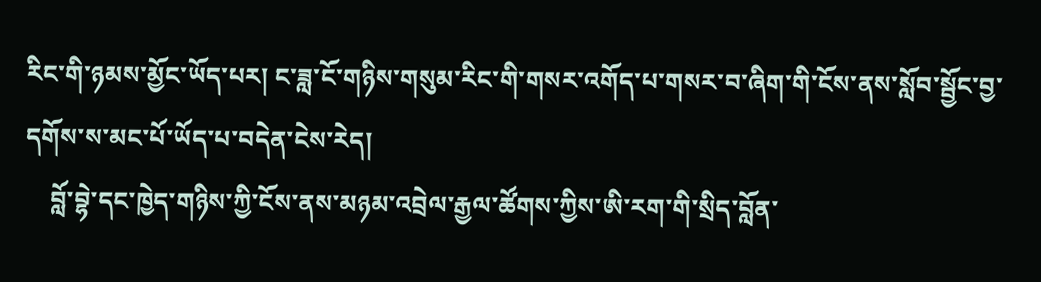རིང་གི་ཉམས་མྱོང་ཡོད་པར། ང་ཟླ་ངོ་གཉིས་གསུམ་རིང་གི་གསར་འགོད་པ་གསར་བ་ཞིག་གི་ངོས་ནས་སློབ་སྦྱོང་བྱ་དགོས་ས་མང་པོ་ཡོད་པ་བདེན་ངེས་རེད།
    བློ་བྷེ་དང་ཁྱེད་གཉིས་ཀྱི་ངོས་ནས་མཉམ་འབྲེལ་རྒྱལ་ཚོགས་ཀྱིས་ཨི་རག་གི་སྲིད་བློན་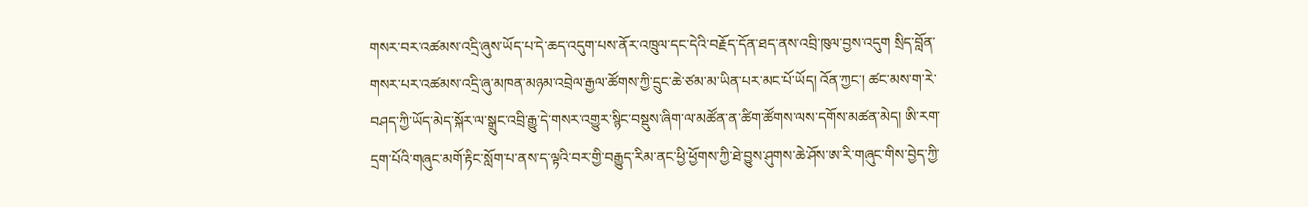གསར་བར་འཚམས་འདྲི་ཞུས་ཡོད་པ་དེ་ཆད་འདུག་པས་ནོར་འཁྲུལ་དང་དེའི་བརྗོད་དོན་ཐད་ནས་འབྲི་ཁུལ་བྱས་འདུག སྲིད་བློན་གསར་པར་འཚམས་འདྲི་ཞུ་མཁན་མཉམ་འབྲེལ་རྒྱལ་ཚོགས་ཀྱི་དྲུང་ཆེ་ཙམ་མ་ཡིན་པར་མང་པོ་ཡོད། འོན་ཀྱང་། ཚང་མས་ག་རེ་བཤད་ཀྱི་ཡོད་མེད་སྐོར་ལ་སྒྲུང་འབྲི་རྒྱུ་དེ་གསར་འགྱུར་སྙིང་བསྡུས་ཞིག་ལ་མཚོན་ན་ཚིག་ཚོགས་ལས་དགོས་མཚན་མེད། ཨི་རག་དྲག་པོའི་གཞུང་མགོ་རྟིང་སློག་པ་ནས་ད་ལྟའི་བར་གྱི་བརྒྱུད་རིམ་ནང་ཕྱི་ཕྱོགས་ཀྱི་ཐེ་བྱུས་ཤུགས་ཆེ་ཤོས་ཨ་རི་གཞུང་གིས་བྱེད་ཀྱི་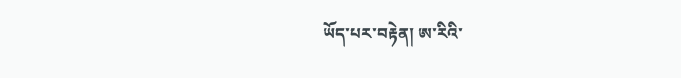ཡོད་པར་བརྟེན། ཨ་རིའི་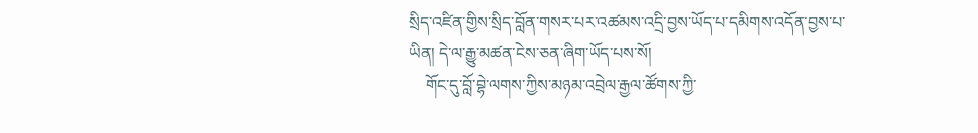སྲིད་འཛིན་གྱིས་སྲིད་བློན་གསར་པར་འཚམས་འདྲི་བྱས་ཡོད་པ་དམིགས་འདོན་བྱས་པ་ཡིན། དེ་ལ་རྒྱུ་མཚན་ངེས་ཅན་ཞིག་ཡོད་པས་སོ།
    གོང་དུ་བློ་བྷེ་ལགས་ཀྱིས་མཉམ་འབྲེལ་རྒྱལ་ཚོགས་ཀྱི་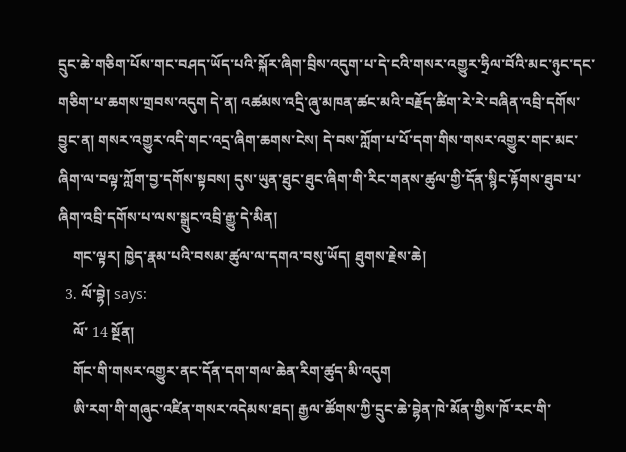དྲུང་ཆེ་གཅིག་པོས་གང་བཤད་ཡོད་པའི་སྐོར་ཞིག་བྲིས་འདུག་པ་དེ་ངའི་གསར་འགྱུར་ཧྲིལ་བོའི་མང་ཉུང་དང་གཅིག་པ་ཆགས་གྲབས་འདུག དེ་ན། འཚམས་འདྲི་ཞུ་མཁན་ཚང་མའི་བརྗོད་ཚིག་རེ་རེ་བཞིན་འབྲི་དགོས་བྱུང་ན། གསར་འགྱུར་འདི་གང་འདྲ་ཞིག་ཆགས་ངེས། དེ་བས་ཀློག་པ་པོ་དག་གིས་གསར་འགྱུར་གང་མང་ཞིག་ལ་བལྟ་ཀློག་བྱ་དགོས་སྟབས། དུས་ཡུན་ཐུང་ཐུང་ཞིག་གི་རིང་གནས་ཚུལ་གྱི་དོན་སྙིང་རྟོགས་ཐུབ་པ་ཞིག་འབྲི་དགོས་པ་ལས་སྒྲུང་འབྲི་རྒྱུ་དེ་མིན།
    གང་ལྟར། ཁྱེད་རྣམ་པའི་བསམ་ཚུལ་ལ་དགའ་བསུ་ཡོད། ཐུགས་རྗེས་ཆེ།
  3. ལོ་བྷེ། says:
    ལོ་ 14 སྔོན།
    གོང་གི་གསར་འགྱུར་ནང་དོན་དག་གལ་ཆེན་རིག་ཚུད་མི་འདུག
    ཨི་རག་གི་གཞུང་འཛིན་གསར་འདེམས་ཐད། རྒྱལ་ཚོགས་ཀྱི་དྲུང་ཆེ་བྷེན་ཁེ་མོན་གྱིས་ཁོ་རང་གི་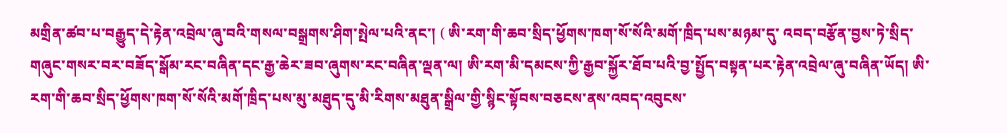མགྲིན་ཚབ་པ་བརྒྱུད་དེ་རྟེན་འབྲེལ་ཞུ་བའི་གསལ་བསྒྲགས་ཤིག་སྤེལ་པའི་ནང་། ( ཨི་རག་གི་ཆབ་སྲིད་ཕྱོགས་ཁག་སོ་སོའི་མགོ་ཁྲིད་པས་མཉམ་དུ་ འབད་བརྩོན་བྱས་ཏེ་སྲིད་གཞུང་གསར་བར་བཟོད་སྒོམ་རང་བཞིན་དང་རྒྱ་ཆེར་ཟབ་ཞུགས་རང་བཞིན་ལྡན་ལ། ཨི་རག་མི་དམངས་ཀྱི་རྒྱབ་སྐྱོར་ཐོབ་པའི་བྱ་སྤྱོད་བསྟན་པར་རྟེན་འབྲེལ་ཞུ་བཞིན་ཡོད། ཨི་རག་གི་ཆབ་སྲིད་ཕྱོགས་ཁག་སོ་སོའི་མགོ་ཁྲིད་པས་མུ་མཐུད་དུ་མི་རིགས་མཐུན་སྒྲིལ་གྱི་སྙིང་སྟོབས་བཅངས་ནས་འབད་འབུངས་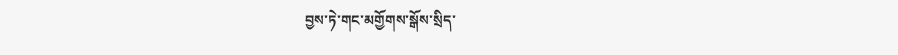བྱས་ཏེ་གང་མགྱོགས་སྒོས་སྲིད་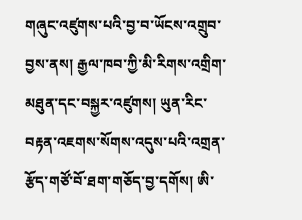གཞུང་འཛུགས་པའི་བྱ་བ་ཡོངས་འགྲུབ་བྱས་ནས། རྒྱལ་ཁབ་ཀྱི་མི་རིགས་འགྲིག་མཐུན་དང་བསྐྱར་འཛུགས། ཡུན་རིང་བརྟན་འཇགས་སོགས་འདུས་པའི་འགྲན་རྩོད་གཙོ་བོ་ཐག་གཅོད་བྱ་དགོས། ཨི་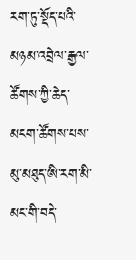རག་ཏུ་སྡོད་པའི་མཉམ་འབྲེལ་རྒྱལ་ཚོགས་ཀྱི་ཆེད་མངག་ཚོགས་པས་མུ་མཐུད་ཨི་རག་མི་མང་གི་བདེ་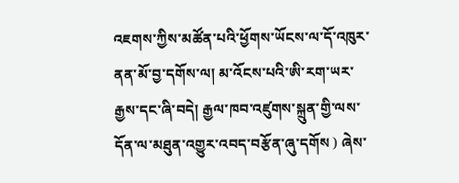འཇགས་ཀྱིས་མཚོན་པའི་ཕྱོགས་ཡོངས་ལ་དོ་འཁུར་ནན་མོ་བྱ་དགོས་ལ། མ་འོངས་པའི་ཨི་རག་ཡར་རྒྱས་དང་ཞི་བདེ། རྒྱལ་ཁབ་འཛུགས་སྐྲུན་གྱི་ལས་དོན་ལ་མཐུན་འགྱུར་འབད་བརྩོན་ཞུ་དགོས ) ཞེས་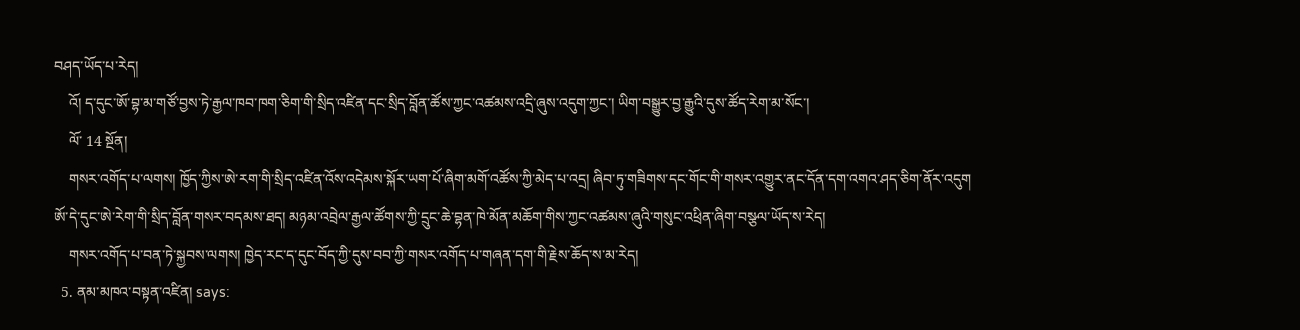བཤད་ཡོད་པ་རེད།
    འོ། ད་དུང་ཨོ་བྷ་མ་གཙོ་བྱས་ཏེ་རྒྱལ་ཁབ་ཁག་ཅིག་གི་སྲིད་འཛིན་དང་སྲིད་བློན་ཚོས་ཀྱང་འཚམས་འདྲི་ཞུས་འདུག་ཀྱང་། ཡིག་བསྒྱུར་བྱ་རྒྱུའི་དུས་ཚོད་རེག་མ་སོང་།
    ལོ་ 14 སྔོན།
    གསར་འགོད་པ་ལགས། ཁྱོད་ཀྱིས་ཨེ་རག་གི་སྲིད་འཛིན་འོས་འདེམས་སྐོར་ཡག་པོ་ཞིག་མགོ་འཚོས་ཀྱི་མེད་པ་འདྲ། ཞིབ་ཏུ་གཟིགས་དང་གོང་གི་གསར་འགྱུར་ནང་དོན་དག་འགའ་ཤད་ཅིག་ནོར་འདུག ཨོ་དེ་དུང་ཨེ་རེག་གི་སྲིད་བློན་གསར་བདམས་ཐད། མཉམ་འབྲེལ་རྒྱལ་ཚོགས་ཀྱི་དྲུང་ཆེ་བྷན་ཁེ་མོན་མཆོག་གིས་ཀྱང་འཚམས་ཞུའི་གསུང་འཕྲིན་ཞིག་བསྩལ་ཡོད་ས་རེད།
    གསར་འགོད་པ་བན་ཏེ་སྐྱབས་ལགས། ཁྱེད་རང་ད་དུང་བོད་ཀྱི་དུས་བབ་ཀྱི་གསར་འགོད་པ་གཞན་དག་གི་རྗེས་ཆོད་ས་མ་རེད།
  5. ནམ་མཁའ་བསྟན་འཛིན། says: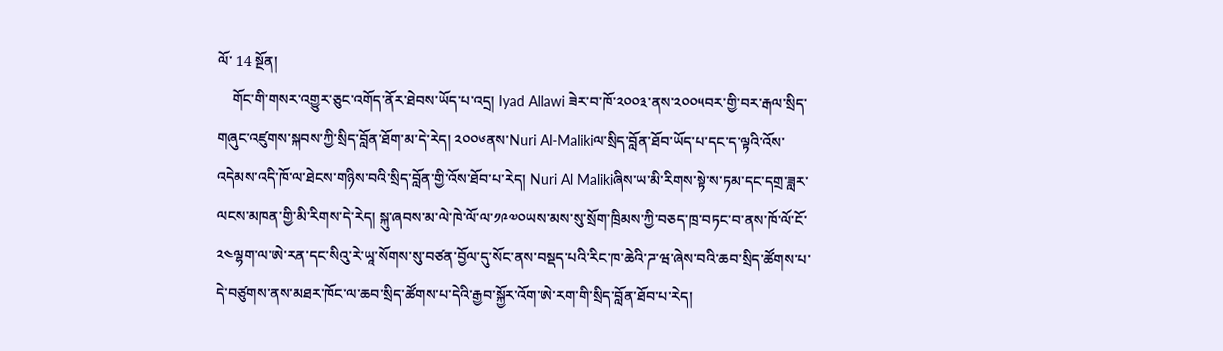ལོ་ 14 སྔོན།
    གོང་གི་གསར་འགྱུར་ཅུང་འགོད་ནོར་ཐེབས་ཡོད་པ་འདྲ། Iyad Allawi ཟེར་བ་ཁོ་༢༠༠༣་ནས་༢༠༠༥བར་གྱི་བར་རྒལ་སྲིད་གཞུང་འཛུགས་སྐབས་ཀྱི་སྲིད་བློན་ཐོག་མ་དེ་རེད། ༢༠༠༦ནས་Nuri Al-Malikiལ་སྲིད་བློན་ཐོབ་ཡོད་པ་དང་ད་ལྟའི་འོས་འདེམས་འདི་ཁོ་ལ་ཐེངས་གཉིས་བའི་སྲིད་བློན་གྱི་འོས་ཐོབ་པ་རེད། Nuri Al Malikiཞིས་ཡ་མི་རིགས་སྟེ་ས་ཏམ་དང་དགྲ་ཟླར་ལངས་མཁན་གྱི་མི་རིགས་དེ་རེད། སྐུ་ཞབས་མ་ལེ་ཁེ་ལོ་ལ་༡༩༧༠ཡས་མས་སུ་སྲོག་ཁྲིམས་ཀྱི་བཅད་ཁྲ་བཏང་བ་ནས་ཁོ་ལོ་ངོ་༢༤ལྷག་ལ་ཨེ་རན་དང་སིའུ་རེ་ཡཱ་སོགས་སུ་བཙན་བྱོལ་དུ་སོང་ནས་བསྡད་པའི་རིང་ཁ་ཆེའི་ཌ་ཝ་ཞེས་བའི་ཆབ་སྲིད་ཚོགས་པ་དེ་བཙུགས་ནས་མཐར་ཁོང་ལ་ཆབ་སྲིད་ཚོགས་པ་དེའི་རྒྱབ་སྐྱོར་འོག་ཨེ་རག་གི་སྲིད་བློན་ཐོབ་པ་རེད།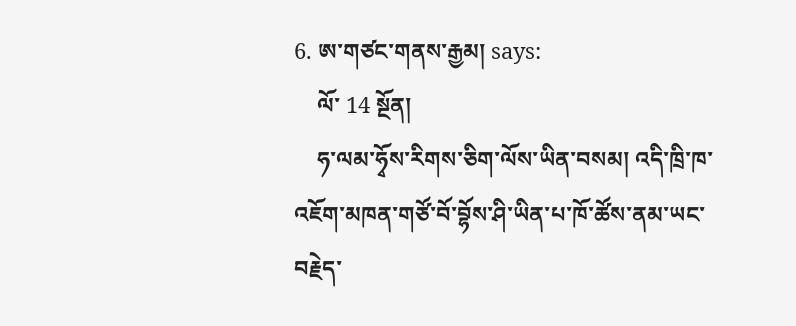6. ཨ་གཙང་གནས་རྒྱམ། says:
    ལོ་ 14 སྔོན།
    ཧ་ལམ་ཧྭོས་རིགས་ཅིག་ལོས་ཡིན་བསམ། འདི་ཁྲི་ཁ་འཇོག་མཁན་གཙོ་བོ་བྷོས་ཤི་ཡིན་པ་ཁོ་ཚོས་ནམ་ཡང་བརྗེད་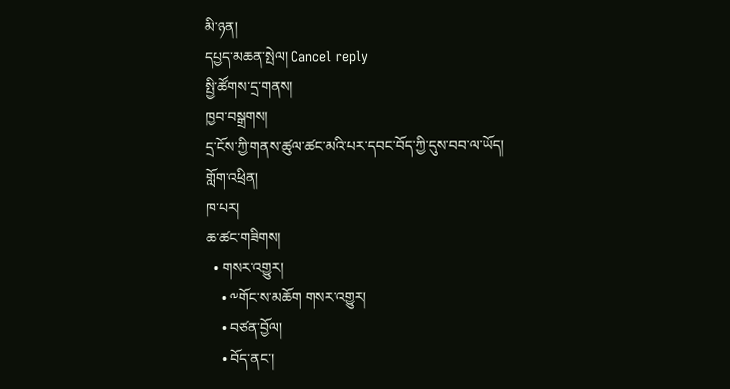མི་ཉན།
དཔྱད་མཆན་སྤེལ། Cancel reply
སྤྱི་ཚོགས་དྲ་གནས།
ཁྱབ་བསྒྲགས།
དྲ་ངོས་ཀྱི་གནས་ཚུལ་ཚང་མའི་པར་དབང་བོད་ཀྱི་དུས་བབ་ལ་ཡོད།
གློག་འཕྲིན།
ཁ་པར།
ཆ་ཚང་གཟིགས།
  • གསར་འགྱུར།
    • ༸གོང་ས་མཆོག གསར་འགྱུར།
    • བཙན་བྱོལ།
    • བོད་ནང་།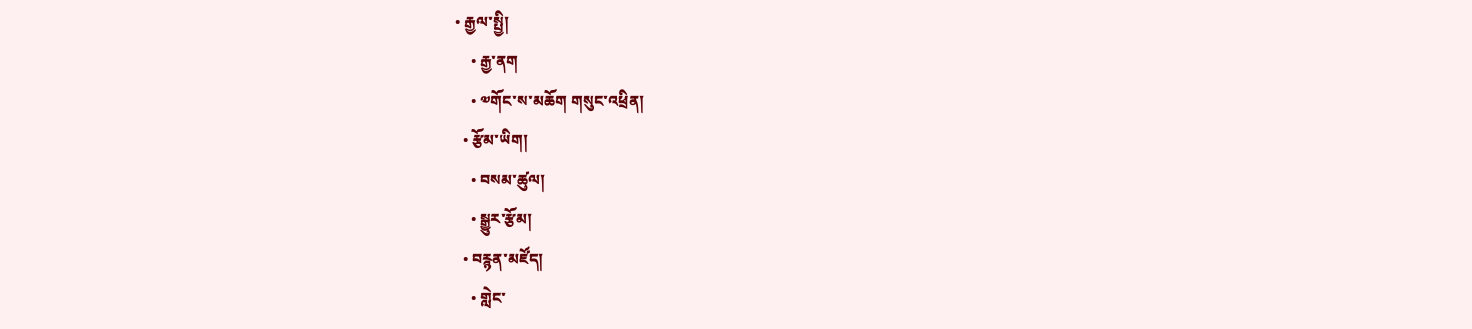• རྒྱལ་སྤྱི།
    • རྒྱ་ནག
    • ༧གོང་ས་མཆོག གསུང་འཕྲིན།
  • རྩོམ་ཡིག།
    • བསམ་ཚུལ།
    • སྒྱུར་རྩོམ།
  • བརྙན་མཛོད།
    • གླེང་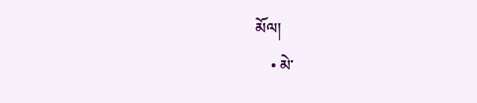མོལ།
    • མེ་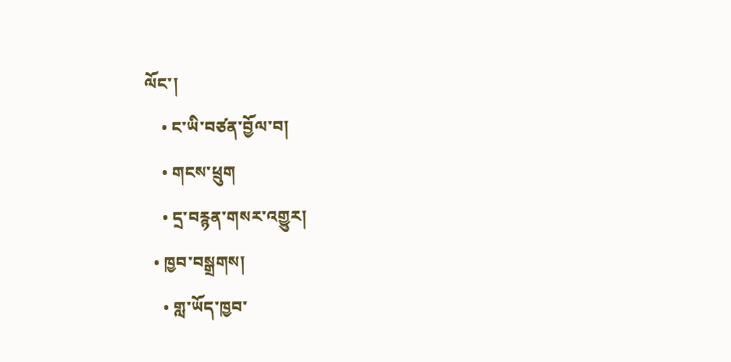ལོང་།
    • ང་ཡི་བཙན་བྱོལ་བ།
    • གངས་ཕྲུག
    • དྲ་བརྙན་གསར་འགྱུར།
  • ཁྱབ་བསྒྲགས།
    • གླ་ཡོད་ཁྱབ་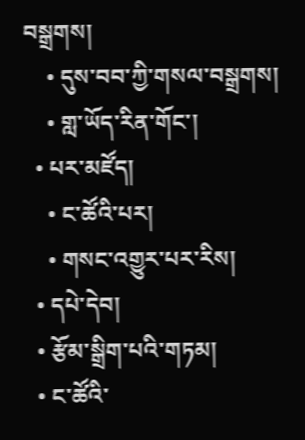བསྒྲགས།
    • དུས་བབ་ཀྱི་གསལ་བསྒྲགས།
    • གླ་ཡོད་རིན་གོང་།
  • པར་མཛོད།
    • ང་ཚོའི་པར།
    • གསང་འགྱུར་པར་རིས།
  • དཔེ་དེབ།
  • རྩོམ་སྒྲིག་པའི་གཏམ།
  • ང་ཚོའི་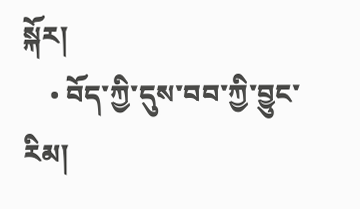སྐོར།
    • བོད་ཀྱི་དུས་བབ་ཀྱི་བྱུང་རིམ།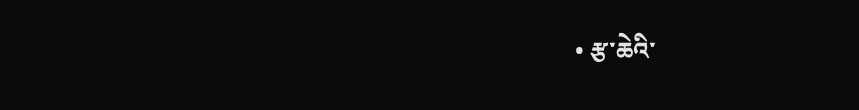• རྩ་ཆེའི་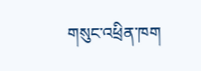གསུང་འཕྲིན་ཁག